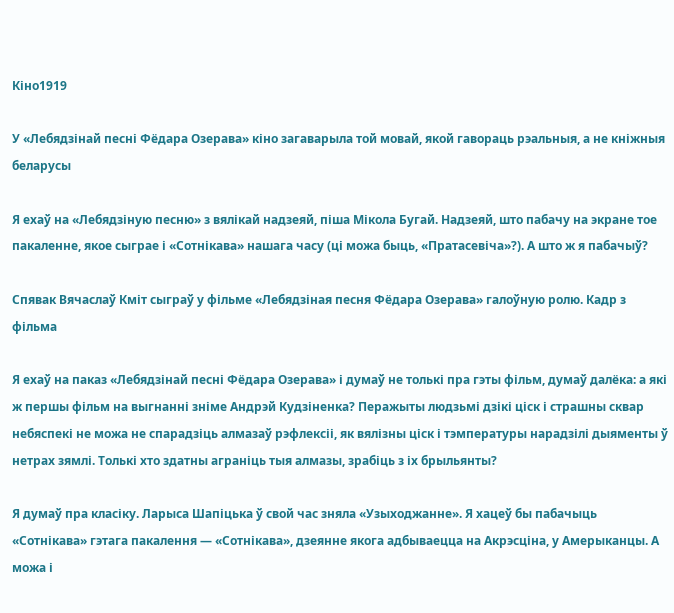Кіно1919

У «Лебядзінай песні Фёдара Озерава» кіно загаварыла той мовай, якой гавораць рэальныя, а не кніжныя беларусы

Я ехаў на «Лебядзіную песню» з вялікай надзеяй, піша Мікола Бугай. Надзеяй, што пабачу на экране тое пакаленне, якое сыграе і «Сотнікава» нашага часу (ці можа быць, «Пратасевіча»?). А што ж я пабачыў?

Спявак Вячаслаў Кміт сыграў у фільме «Лебядзіная песня Фёдара Озерава» галоўную ролю. Кадр з фільма

Я ехаў на паказ «Лебядзінай песні Фёдара Озерава» і думаў не толькі пра гэты фільм, думаў далёка: а які ж першы фільм на выгнанні зніме Андрэй Кудзіненка? Перажыты людзьмі дзікі ціск і страшны сквар небяспекі не можа не спарадзіць алмазаў рэфлексіі, як вялізны ціск і тэмпературы нарадзілі дыяменты ў нетрах зямлі. Толькі хто здатны аграніць тыя алмазы, зрабіць з іх брыльянты?

Я думаў пра класіку. Ларыса Шапіцька ў свой час зняла «Узыходжанне». Я хацеў бы пабачыць «Сотнікава» гэтага пакалення — «Сотнікава», дзеянне якога адбываецца на Акрэсціна, у Амерыканцы. А можа і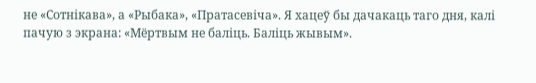не «Сотнікава», а «Рыбака», «Пратасевіча». Я хацеў бы дачакаць таго дня, калі пачую з экрана: «Мёртвым не баліць. Баліць жывым».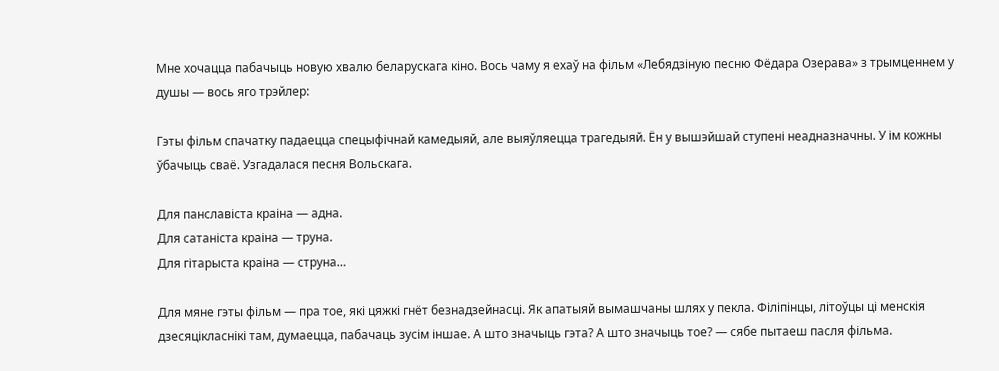Мне хочацца пабачыць новую хвалю беларускага кіно. Вось чаму я ехаў на фільм «Лебядзіную песню Фёдара Озерава» з трымценнем у душы — вось яго трэйлер:

Гэты фільм спачатку падаецца спецыфічнай камедыяй, але выяўляецца трагедыяй. Ён у вышэйшай ступені неадназначны. У ім кожны ўбачыць сваё. Узгадалася песня Вольскага.

Для панславіста краіна — адна.
Для сатаніста краіна — труна.
Для гітарыста краіна — струна…

Для мяне гэты фільм — пра тое, які цяжкі гнёт безнадзейнасці. Як апатыяй вымашчаны шлях у пекла. Філіпінцы, літоўцы ці менскія дзесяцікласнікі там, думаецца, пабачаць зусім іншае. А што значыць гэта? А што значыць тое? — сябе пытаеш пасля фільма.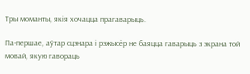Тры моманты, якія хочацца прагаварыць.

Па-першае, аўтар сцэнара і рэжысёр не баяцца гаварыць з экрана той мовай, якую гавораць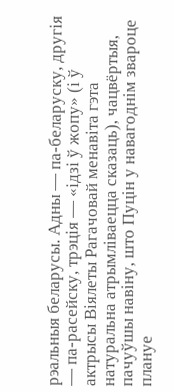рэальныя беларусы. Адны — па-беларуску, другія — па-расейску, трэція — «ідзі ў жопу» (і ў актрысы Віялеты Рагачовай менавіта гэта натуральна атрымліваецца сказаць), чацвёртыя, пачуўшы навіну, што Пуцін у навагоднім звароце плануе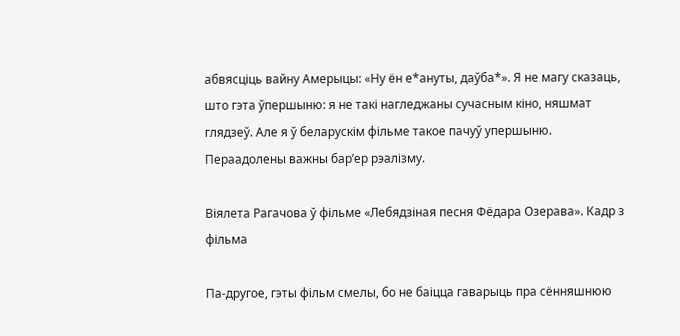абвясціць вайну Амерыцы: «Ну ён е*ануты, даўба*». Я не магу сказаць, што гэта ўпершыню: я не такі нагледжаны сучасным кіно, няшмат глядзеў. Але я ў беларускім фільме такое пачуў упершыню. Пераадолены важны бар’ер рэалізму.

Віялета Рагачова ў фільме «Лебядзіная песня Фёдара Озерава». Кадр з фільма

Па-другое, гэты фільм смелы, бо не баіцца гаварыць пра сённяшнюю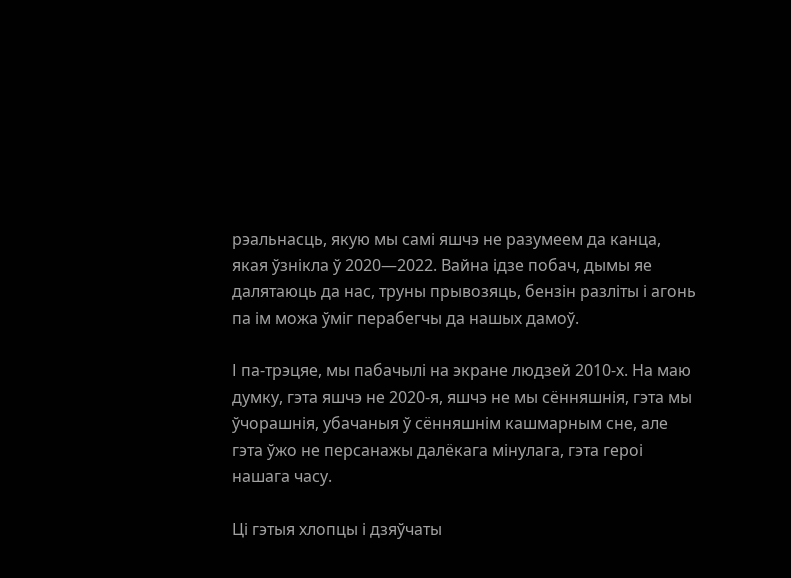рэальнасць, якую мы самі яшчэ не разумеем да канца, якая ўзнікла ў 2020—2022. Вайна ідзе побач, дымы яе далятаюць да нас, труны прывозяць, бензін разліты і агонь па ім можа ўміг перабегчы да нашых дамоў.

І па-трэцяе, мы пабачылі на экране людзей 2010-х. На маю думку, гэта яшчэ не 2020-я, яшчэ не мы сённяшнія, гэта мы ўчорашнія, убачаныя ў сённяшнім кашмарным сне, але гэта ўжо не персанажы далёкага мінулага, гэта героі нашага часу.

Ці гэтыя хлопцы і дзяўчаты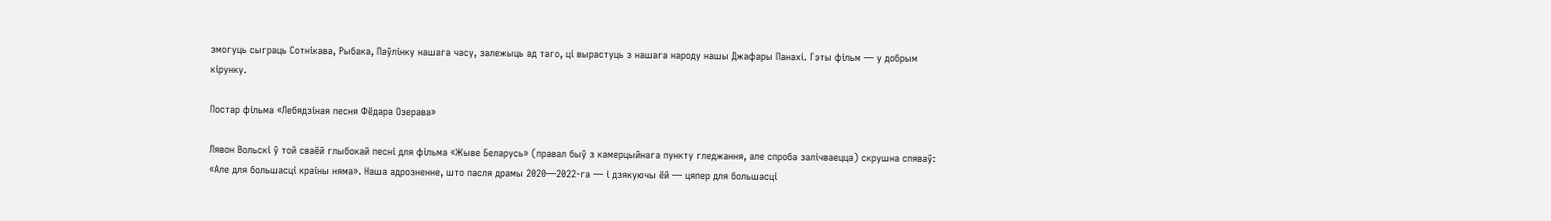змогуць сыграць Сотнікава, Рыбака, Паўлінку нашага часу, залежыць ад таго, ці вырастуць з нашага народу нашы Джафары Панахі. Гэты фільм — у добрым кірунку.

Постар фільма «Лебядзіная песня Фёдара Озерава»

Лявон Вольскі ў той сваёй глыбокай песні для фільма «Жыве Беларусь» (правал быў з камерцыйнага пункту гледжання, але спроба залічваецца) скрушна спяваў: «Але для большасці краіны няма». Наша адрозненне, што пасля драмы 2020—2022‑га — і дзякуючы ёй — цяпер для большасці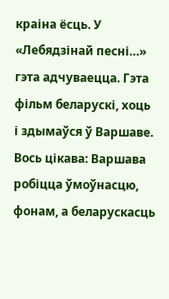краіна ёсць. У «Лебядзінай песні…» гэта адчуваецца. Гэта фільм беларускі, хоць і здымаўся ў Варшаве. Вось цікава: Варшава робіцца ўмоўнасцю, фонам, а беларускасць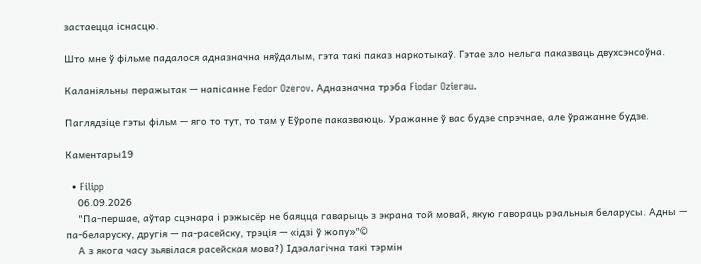застаецца існасцю.

Што мне ў фільме падалося адназначна няўдалым, гэта такі паказ наркотыкаў. Гэтае зло нельга паказваць двухсэнсоўна.

Каланіяльны перажытак — напісанне Fedor Ozerov. Адназначна трэба Fiodar Ozierau.

Паглядзіце гэты фільм — яго то тут, то там у Еўропе паказваюць. Уражанне ў вас будзе спрэчнае, але ўражанне будзе.

Каментары19

  • Filipp
    06.09.2026
    "Па-першае, аўтар сцэнара і рэжысёр не баяцца гаварыць з экрана той мовай, якую гавораць рэальныя беларусы. Адны — па-беларуску, другія — па-расейску, трэція — «ідзі ў жопу»"©
    А з якога часу зьявілася расейская мова?) Ідэалагічна такі тэрмін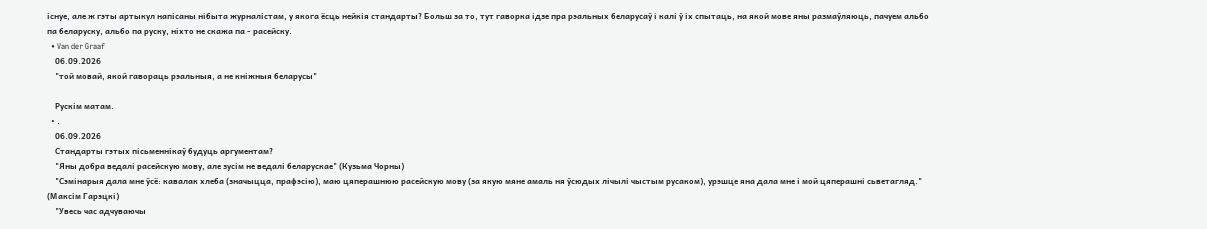існуе, але ж гэты артыкул напісаны нібыта журналістам, у якога ёсць нейкія стандарты? Больш за то, тут гаворка ідзе пра рэальных беларусаў і калі ў іх спытаць, на якой мове яны размаўляюць, пачуем альбо па беларуску, альбо па руску, ніхто не скажа па - расейску.
  • Van der Graaf
    06.09.2026
    "той мовай, якой гавораць рэальныя, а не кніжныя беларусы"

    Рускім матам.
  • .
    06.09.2026
    Стандарты гэтых пісьменнікаў будуць аргументам?
    "Яны добра ведалі расейскую мову, але зусім не ведалі беларускае" (Кузьма Чорны)
    "Сэмінарыя дала мне ўсё: кавалак хлеба (значыцца, прафэсію), маю цяперашнюю расейскую мову (за якую мяне амаль ня ўсюдых лічылі чыстым русаком), урэшце яна дала мне і мой цяперашні сьветагляд." (Максім Гарэцкі)
    "Увесь час адчуваючы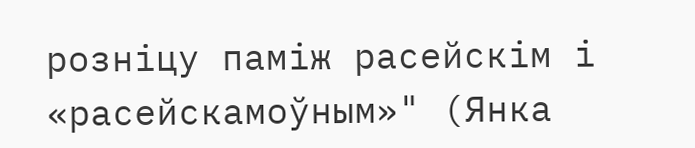розніцу паміж расейскім і «расейскамоўным»" (Янка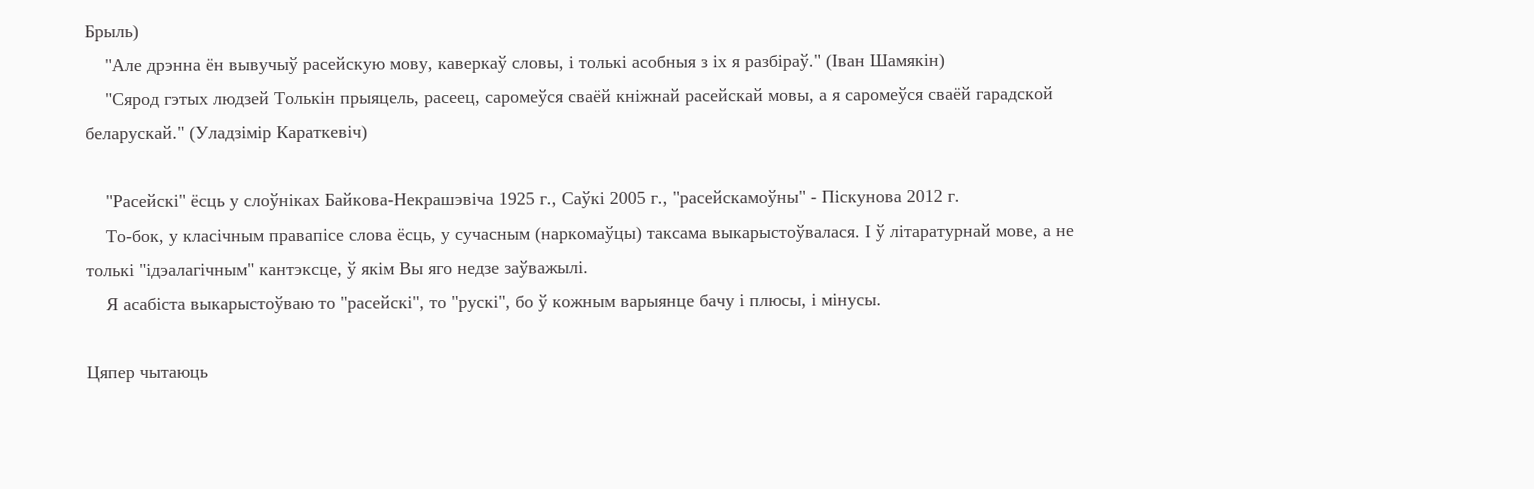Брыль)
    "Але дрэнна ён вывучыў расейскую мову, каверкаў словы, і толькі асобныя з іх я разбіраў." (Іван Шамякін)
    "Сярод гэтых людзей Толькін прыяцель, расеец, саромеўся сваёй кніжнай расейскай мовы, а я саромеўся сваёй гарадской беларускай." (Уладзімір Караткевіч)

    "Расейскі" ёсць у слоўніках Байкова-Некрашэвіча 1925 г., Саўкі 2005 г., "расейскамоўны" - Піскунова 2012 г.
    То-бок, у класічным правапісе слова ёсць, у сучасным (наркомаўцы) таксама выкарыстоўвалася. І ў літаратурнай мове, а не толькі "ідэалагічным" кантэксце, ў якім Вы яго недзе заўважылі.
    Я асабіста выкарыстоўваю то "расейскі", то "рускі", бо ў кожным варыянце бачу і плюсы, і мінусы.

Цяпер чытаюць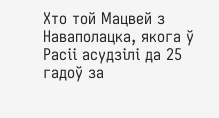Хто той Мацвей з Наваполацка, якога ў Расіі асудзілі да 25 гадоў за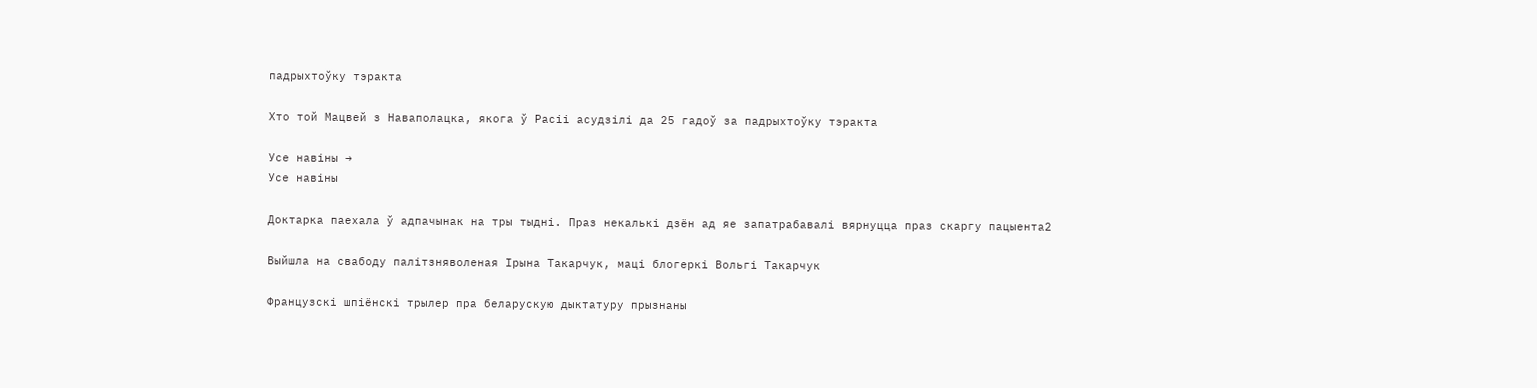падрыхтоўку тэракта

Хто той Мацвей з Наваполацка, якога ў Расіі асудзілі да 25 гадоў за падрыхтоўку тэракта

Усе навіны →
Усе навіны

Доктарка паехала ў адпачынак на тры тыдні. Праз некалькі дзён ад яе запатрабавалі вярнуцца праз скаргу пацыента2

Выйшла на свабоду палітзняволеная Ірына Такарчук, маці блогеркі Вольгі Такарчук

Французскі шпіёнскі трылер пра беларускую дыктатуру прызнаны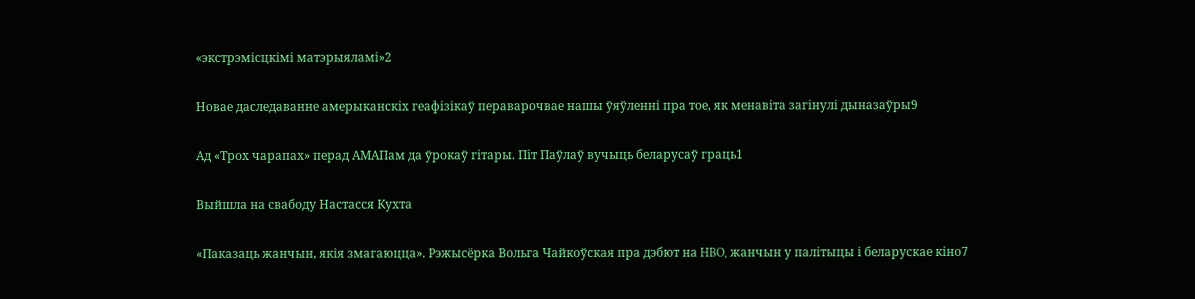«экстрэмісцкімі матэрыяламі»2

Новае даследаванне амерыканскіх геафізікаў пераварочвае нашы ўяўленні пра тое, як менавіта загінулі дыназаўры9

Ад «Трох чарапах» перад АМАПам да ўрокаў гітары. Піт Паўлаў вучыць беларусаў граць1

Выйшла на свабоду Настасся Кухта

«Паказаць жанчын, якія змагаюцца». Рэжысёрка Вольга Чайкоўская пра дэбют на HBO, жанчын у палітыцы і беларускае кіно7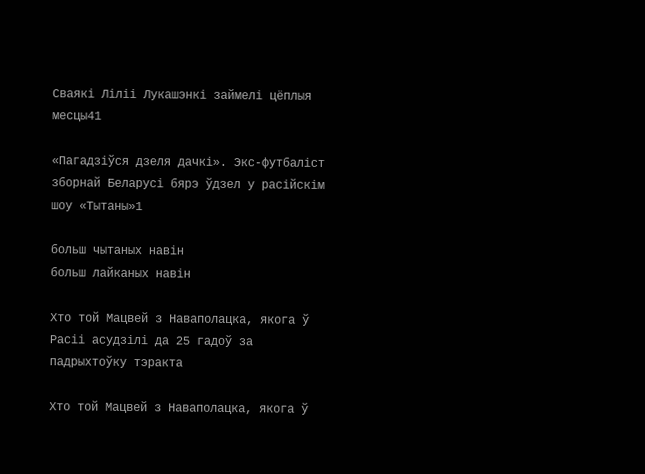Сваякі Ліліі Лукашэнкі займелі цёплыя месцы41

«Пагадзіўся дзеля дачкі». Экс-футбаліст зборнай Беларусі бярэ ўдзел у расійскім шоу «Тытаны»1

больш чытаных навін
больш лайканых навін

Хто той Мацвей з Наваполацка, якога ў Расіі асудзілі да 25 гадоў за падрыхтоўку тэракта

Хто той Мацвей з Наваполацка, якога ў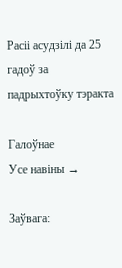Расіі асудзілі да 25 гадоў за падрыхтоўку тэракта

Галоўнае
Усе навіны →

Заўвага: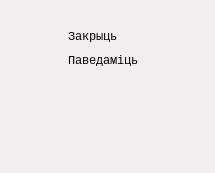Закрыць Паведаміць